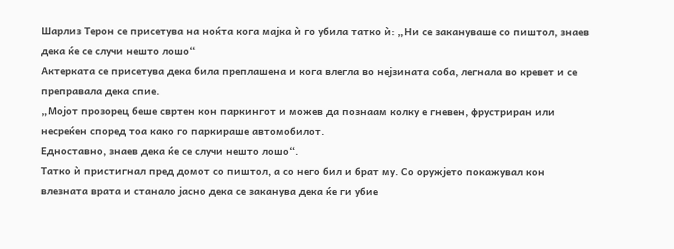Шарлиз Терон се присетува на ноќта кога мајка ѝ го убила татко ѝ: „Ни се закануваше со пиштол, знаев дека ќе се случи нешто лошо“
Актерката се присетува дека била преплашена и кога влегла во нејзината соба, легнала во кревет и се преправала дека спие.
„Мојот прозорец беше свртен кон паркингот и можев да познаам колку е гневен, фрустриран или несреќен според тоа како го паркираше автомобилот.
Едноставно, знаев дека ќе се случи нешто лошо“.
Татко ѝ пристигнал пред домот со пиштол, а со него бил и брат му. Со оружјето покажувал кон влезната врата и станало јасно дека се заканува дека ќе ги убие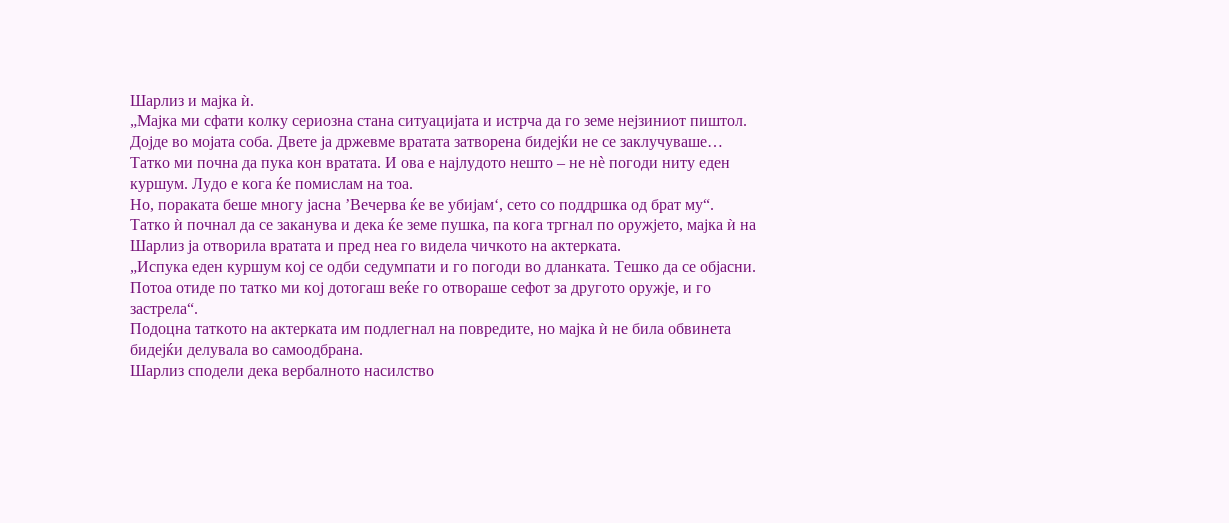Шарлиз и мајка ѝ.
„Мајка ми сфати колку сериозна стана ситуацијата и истрча да го земе нејзиниот пиштол. Дојде во мојата соба. Двете ја држевме вратата затворена бидејќи не се заклучуваше…
Татко ми почна да пука кон вратата. И ова е најлудото нешто – не нè погоди ниту еден куршум. Лудо е кога ќе помислам на тоа.
Но, пораката беше многу јасна ’Вечерва ќе ве убијам‘, сето со поддршка од брат му“.
Татко ѝ почнал да се заканува и дека ќе земе пушка, па кога тргнал по оружјето, мајка ѝ на Шарлиз ја отворила вратата и пред неа го видела чичкото на актерката.
„Испука еден куршум кој се одби седумпати и го погоди во дланката. Тешко да се објасни.
Потоа отиде по татко ми кој дотогаш веќе го отвораше сефот за другото оружје, и го застрела“.
Подоцна таткото на актерката им подлегнал на повредите, но мајка ѝ не била обвинета бидејќи делувала во самоодбрана.
Шарлиз сподели дека вербалното насилство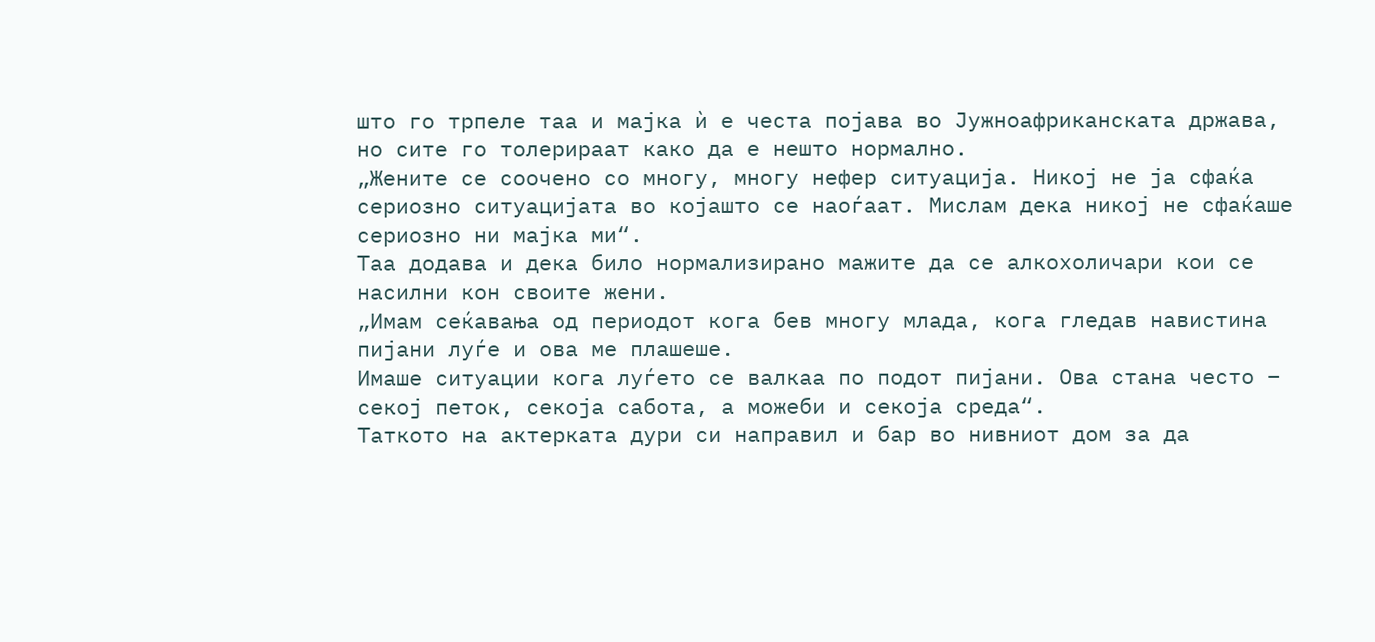што го трпеле таа и мајка ѝ е честа појава во Јужноафриканската држава, но сите го толерираат како да е нешто нормално.
„Жените се соочено со многу, многу нефер ситуација. Никој не ја сфаќа сериозно ситуацијата во којашто се наоѓаат. Мислам дека никој не сфаќаше сериозно ни мајка ми“.
Таа додава и дека било нормализирано мажите да се алкохоличари кои се насилни кон своите жени.
„Имам сеќавања од периодот кога бев многу млада, кога гледав навистина пијани луѓе и ова ме плашеше.
Имаше ситуации кога луѓето се валкаа по подот пијани. Ова стана често – секој петок, секоја сабота, а можеби и секоја среда“.
Таткото на актерката дури си направил и бар во нивниот дом за да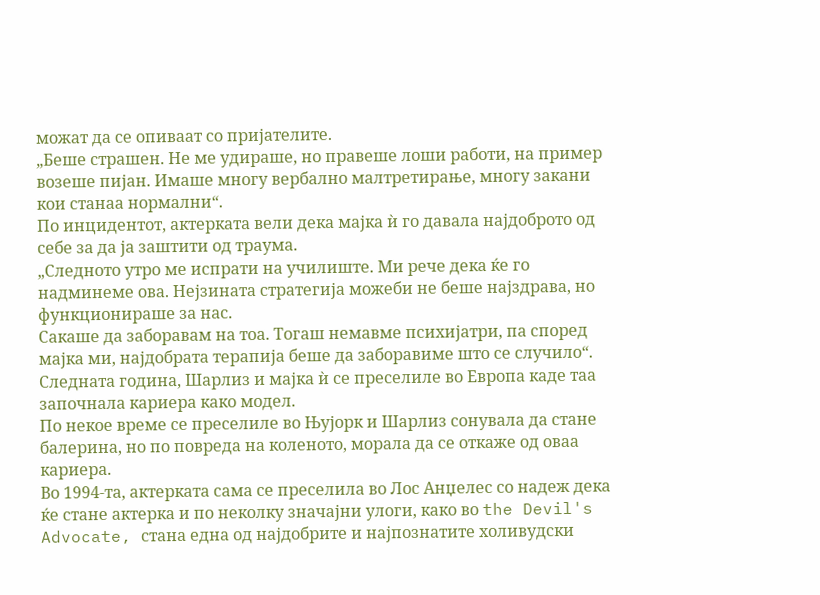можат да се опиваат со пријателите.
„Беше страшен. Не ме удираше, но правеше лоши работи, на пример возеше пијан. Имаше многу вербално малтретирање, многу закани кои станаа нормални“.
По инцидентот, актерката вели дека мајка ѝ го давала најдоброто од себе за да ја заштити од траума.
„Следното утро ме испрати на училиште. Ми рече дека ќе го надминеме ова. Нејзината стратегија можеби не беше најздрава, но функционираше за нас.
Сакаше да заборавам на тоа. Тогаш немавме психијатри, па според мајка ми, најдобрата терапија беше да заборавиме што се случило“.
Следната година, Шарлиз и мајка ѝ се преселиле во Европа каде таа започнала кариера како модел.
По некое време се преселиле во Њујорк и Шарлиз сонувала да стане балерина, но по повреда на коленото, морала да се откаже од оваа кариера.
Во 1994-та, актерката сама се преселила во Лос Анџелес со надеж дека ќе стане актерка и по неколку значајни улоги, како во the Devil's Advocate, стана една од најдобрите и најпознатите холивудски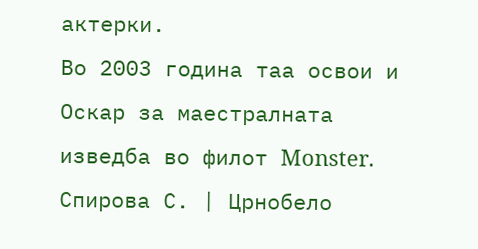актерки.
Во 2003 година таа освои и Оскар за маестралната изведба во филот Monster.
Спирова С. | Црнобело